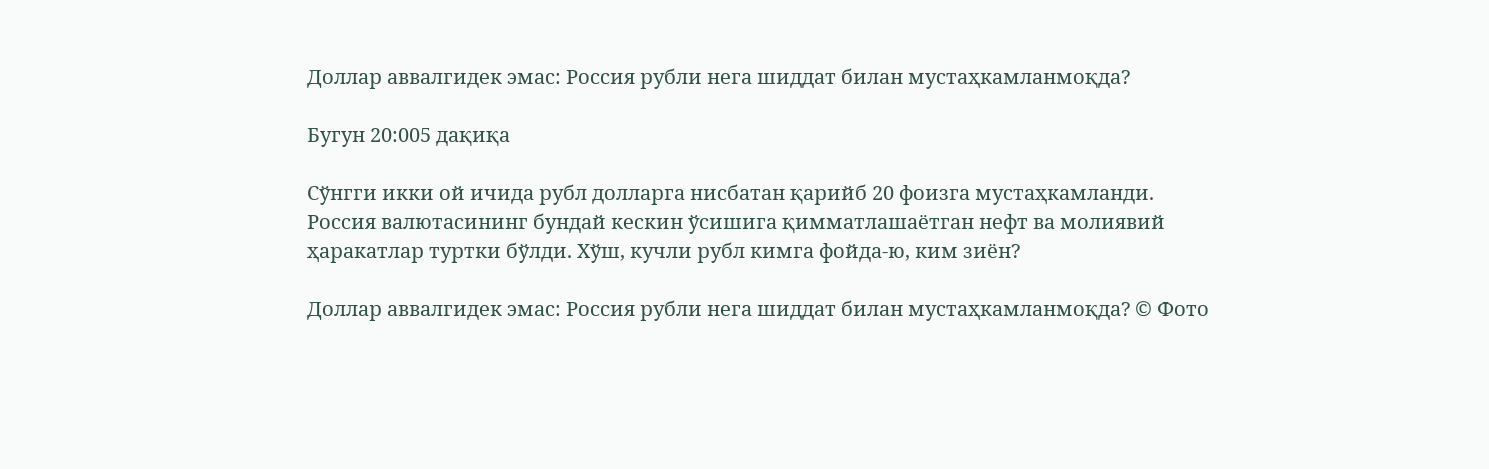Доллар аввалгидек эмас: Россия рубли нега шиддат билан мустаҳкамланмоқда?

Бугун 20:005 дақиқа

Сўнгги икки ой ичида рубл долларга нисбатан қарийб 20 фоизга мустаҳкамланди. Россия валютасининг бундай кескин ўсишига қимматлашаётган нефт ва молиявий ҳаракатлар туртки бўлди. Хўш, кучли рубл кимга фойда-ю, ким зиён?

Доллар аввалгидек эмас: Россия рубли нега шиддат билан мустаҳкамланмоқда? © Фото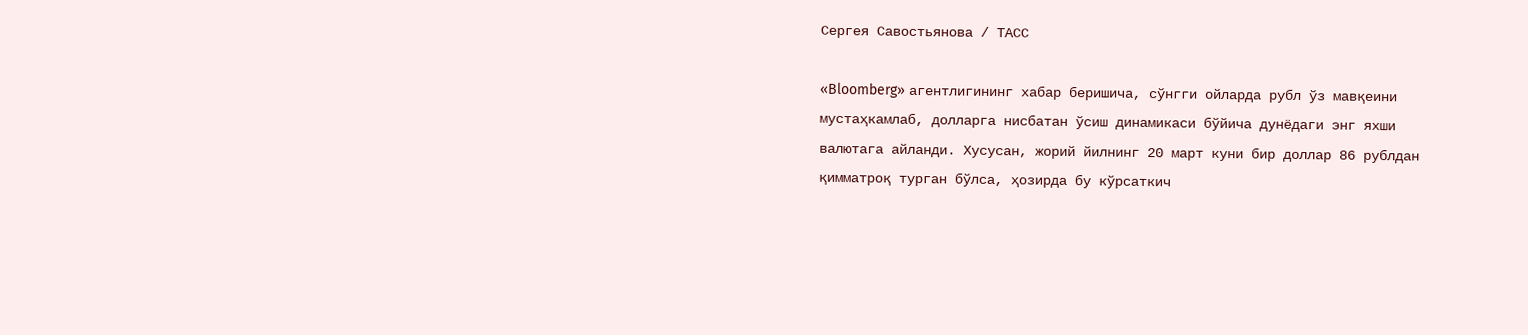Сергея Савостьянова / ТАСС

«Bloomberg» агентлигининг хабар беришича, сўнгги ойларда рубл ўз мавқеини мустаҳкамлаб, долларга нисбатан ўсиш динамикаси бўйича дунёдаги энг яхши валютага айланди. Хусусан, жорий йилнинг 20 март куни бир доллар 86 рублдан қимматроқ турган бўлса, ҳозирда бу кўрсаткич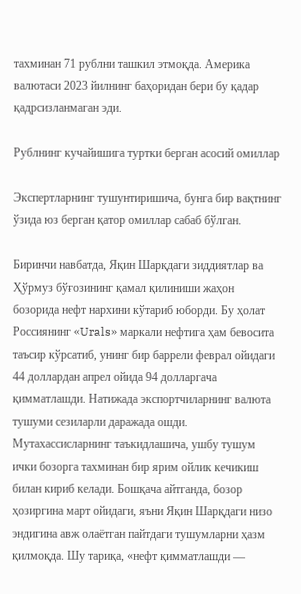тахминан 71 рублни ташкил этмоқда. Америка валютаси 2023 йилнинг баҳоридан бери бу қадар қадрсизланмаган эди.

Рублнинг кучайишига туртки берган асосий омиллар

Экспертларнинг тушунтиришича, бунга бир вақтнинг ўзида юз берган қатор омиллар сабаб бўлган.

Биринчи навбатда, Яқин Шарқдаги зиддиятлар ва Ҳўрмуз бўғозининг қамал қилиниши жаҳон бозорида нефт нархини кўтариб юборди. Бу ҳолат Россиянинг «Urals» маркали нефтига ҳам бевосита таъсир кўрсатиб, унинг бир баррели феврал ойидаги 44 доллардан апрел ойида 94 долларгача қимматлашди. Натижада экспортчиларнинг валюта тушуми сезиларли даражада ошди. Мутахассисларнинг таъкидлашича, ушбу тушум ички бозорга тахминан бир ярим ойлик кечикиш билан кириб келади. Бошқача айтганда, бозор ҳозиргина март ойидаги, яъни Яқин Шарқдаги низо эндигина авж олаётган пайтдаги тушумларни ҳазм қилмоқда. Шу тариқа, «нефт қимматлашди —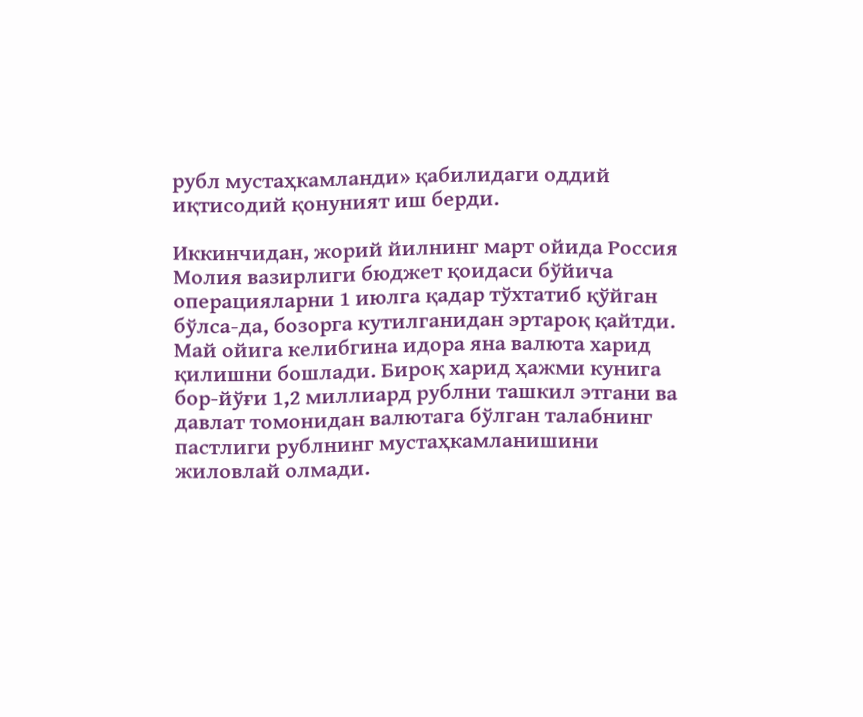рубл мустаҳкамланди» қабилидаги оддий иқтисодий қонуният иш берди.

Иккинчидан, жорий йилнинг март ойида Россия Молия вазирлиги бюджет қоидаси бўйича операцияларни 1 июлга қадар тўхтатиб қўйган бўлса-да, бозорга кутилганидан эртароқ қайтди. Май ойига келибгина идора яна валюта харид қилишни бошлади. Бироқ харид ҳажми кунига бор-йўғи 1,2 миллиард рублни ташкил этгани ва давлат томонидан валютага бўлган талабнинг пастлиги рублнинг мустаҳкамланишини жиловлай олмади.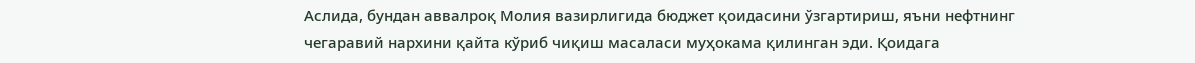Аслида, бундан аввалроқ Молия вазирлигида бюджет қоидасини ўзгартириш, яъни нефтнинг чегаравий нархини қайта кўриб чиқиш масаласи муҳокама қилинган эди. Қоидага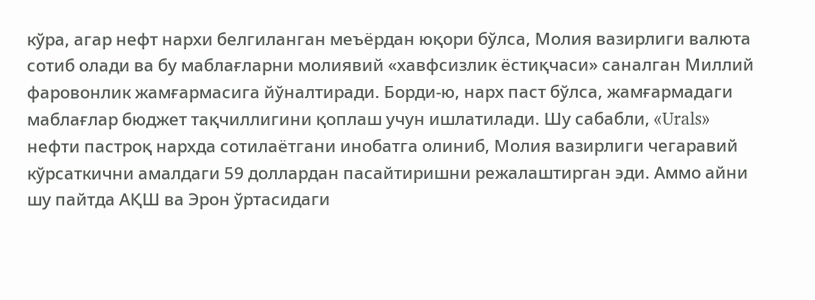кўра, агар нефт нархи белгиланган меъёрдан юқори бўлса, Молия вазирлиги валюта сотиб олади ва бу маблағларни молиявий «хавфсизлик ёстиқчаси» саналган Миллий фаровонлик жамғармасига йўналтиради. Борди-ю, нарх паст бўлса, жамғармадаги маблағлар бюджет тақчиллигини қоплаш учун ишлатилади. Шу сабабли, «Urals» нефти пастроқ нархда сотилаётгани инобатга олиниб, Молия вазирлиги чегаравий кўрсаткични амалдаги 59 доллардан пасайтиришни режалаштирган эди. Аммо айни шу пайтда АҚШ ва Эрон ўртасидаги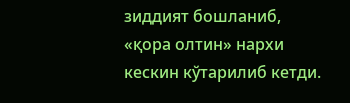зиддият бошланиб, «қора олтин» нархи кескин кўтарилиб кетди.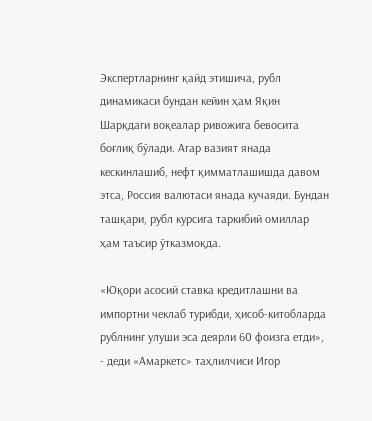Экспертларнинг қайд этишича, рубл динамикаси бундан кейин ҳам Яқин Шарқдаги воқеалар ривожига бевосита боғлиқ бўлади. Агар вазият янада кескинлашиб, нефт қимматлашишда давом этса, Россия валютаси янада кучаяди. Бундан ташқари, рубл курсига таркибий омиллар ҳам таъсир ўтказмоқда.

«Юқори асосий ставка кредитлашни ва импортни чеклаб турибди, ҳисоб-китобларда рублнинг улуши эса деярли 60 фоизга етди», - деди «Амаркетс» таҳлилчиси Игор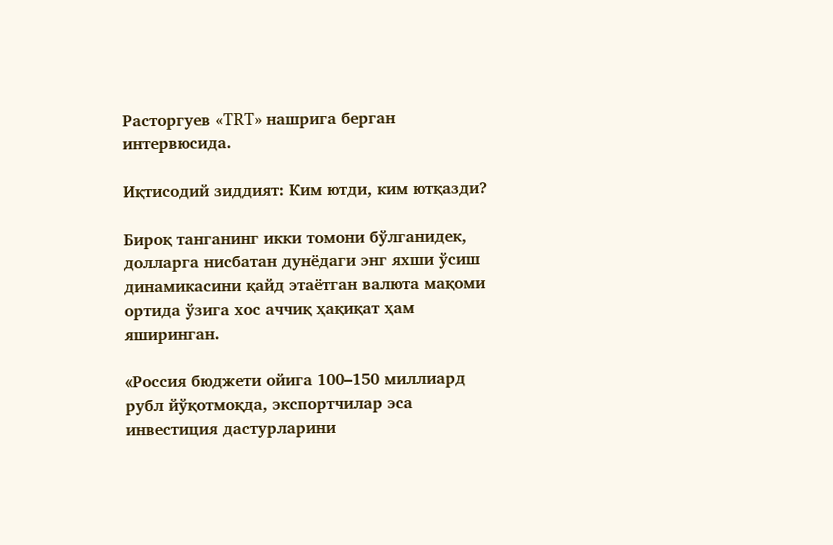Расторгуев «TRT» нашрига берган интервюсида.

Иқтисодий зиддият: Ким ютди, ким ютқазди?

Бироқ танганинг икки томони бўлганидек, долларга нисбатан дунёдаги энг яхши ўсиш динамикасини қайд этаётган валюта мақоми ортида ўзига хос аччиқ ҳақиқат ҳам яширинган.

«Россия бюджети ойига 100–150 миллиард рубл йўқотмоқда, экспортчилар эса инвестиция дастурларини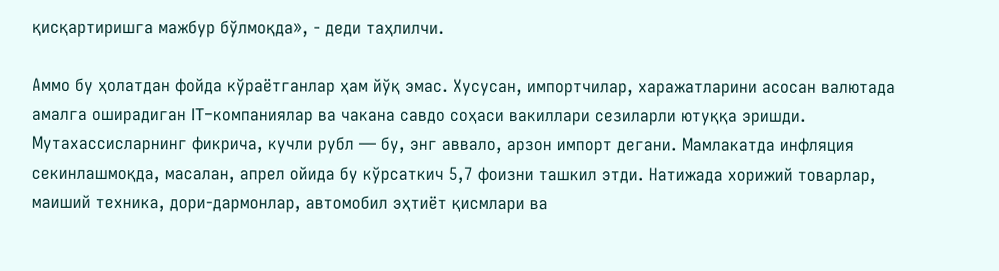қисқартиришга мажбур бўлмоқда», - деди таҳлилчи.

Аммо бу ҳолатдан фойда кўраётганлар ҳам йўқ эмас. Хусусан, импортчилар, харажатларини асосан валютада амалга оширадиган IT-компаниялар ва чакана савдо соҳаси вакиллари сезиларли ютуққа эришди. Мутахассисларнинг фикрича, кучли рубл — бу, энг аввало, арзон импорт дегани. Мамлакатда инфляция секинлашмоқда, масалан, апрел ойида бу кўрсаткич 5,7 фоизни ташкил этди. Натижада хорижий товарлар, маиший техника, дори-дармонлар, автомобил эҳтиёт қисмлари ва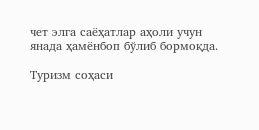чет элга саёҳатлар аҳоли учун янада ҳамёнбоп бўлиб бормоқда.

Туризм соҳаси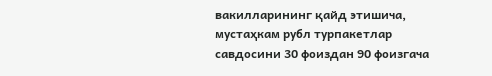вакилларининг қайд этишича, мустаҳкам рубл турпакетлар савдосини 30 фоиздан 90 фоизгача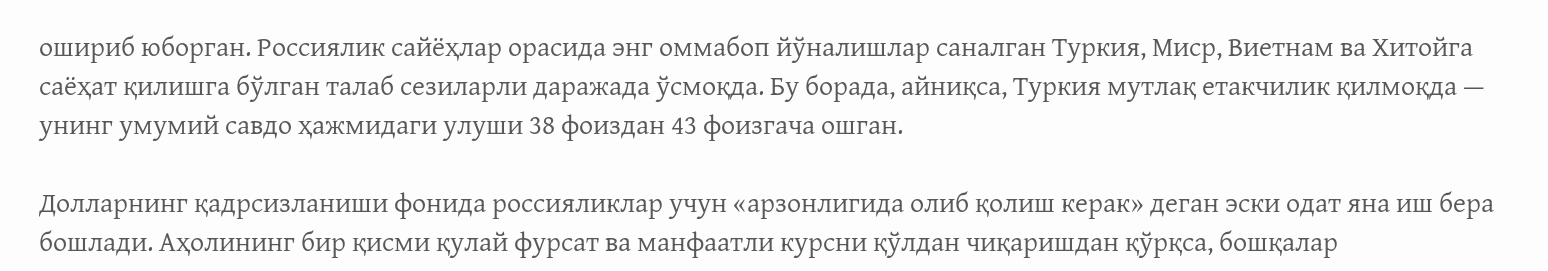ошириб юборган. Россиялик сайёҳлар орасида энг оммабоп йўналишлар саналган Туркия, Миср, Виетнам ва Хитойга саёҳат қилишга бўлган талаб сезиларли даражада ўсмоқда. Бу борада, айниқса, Туркия мутлақ етакчилик қилмоқда — унинг умумий савдо ҳажмидаги улуши 38 фоиздан 43 фоизгача ошган.

Долларнинг қадрсизланиши фонида россияликлар учун «арзонлигида олиб қолиш керак» деган эски одат яна иш бера бошлади. Аҳолининг бир қисми қулай фурсат ва манфаатли курсни қўлдан чиқаришдан қўрқса, бошқалар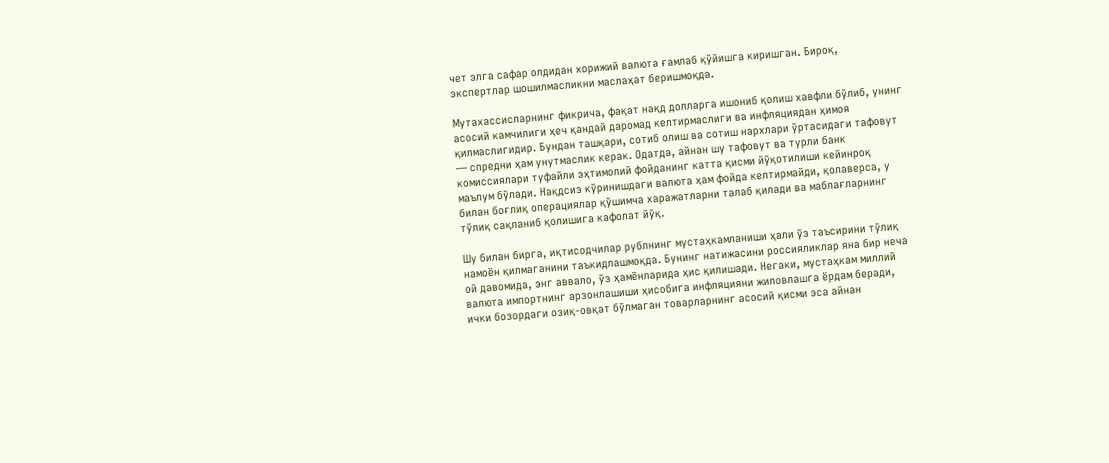чет элга сафар олдидан хорижий валюта ғамлаб қўйишга киришган. Бироқ, экспертлар шошилмасликни маслаҳат беришмоқда.

Мутахассисларнинг фикрича, фақат нақд долларга ишониб қолиш хавфли бўлиб, унинг асосий камчилиги ҳеч қандай даромад келтирмаслиги ва инфляциядан ҳимоя қилмаслигидир. Бундан ташқари, сотиб олиш ва сотиш нархлари ўртасидаги тафовут — спредни ҳам унутмаслик керак. Одатда, айнан шу тафовут ва турли банк комиссиялари туфайли эҳтимолий фойданинг катта қисми йўқотилиши кейинроқ маълум бўлади. Нақдсиз кўринишдаги валюта ҳам фойда келтирмайди, қолаверса, у билан боғлиқ операциялар қўшимча харажатларни талаб қилади ва маблағларнинг тўлиқ сақланиб қолишига кафолат йўқ.

Шу билан бирга, иқтисодчилар рублнинг мустаҳкамланиши ҳали ўз таъсирини тўлиқ намоён қилмаганини таъкидлашмоқда. Бунинг натижасини россияликлар яна бир неча ой давомида, энг аввало, ўз ҳамёнларида ҳис қилишади. Негаки, мустаҳкам миллий валюта импортнинг арзонлашиши ҳисобига инфляцияни жиловлашга ёрдам беради, ички бозордаги озиқ-овқат бўлмаган товарларнинг асосий қисми эса айнан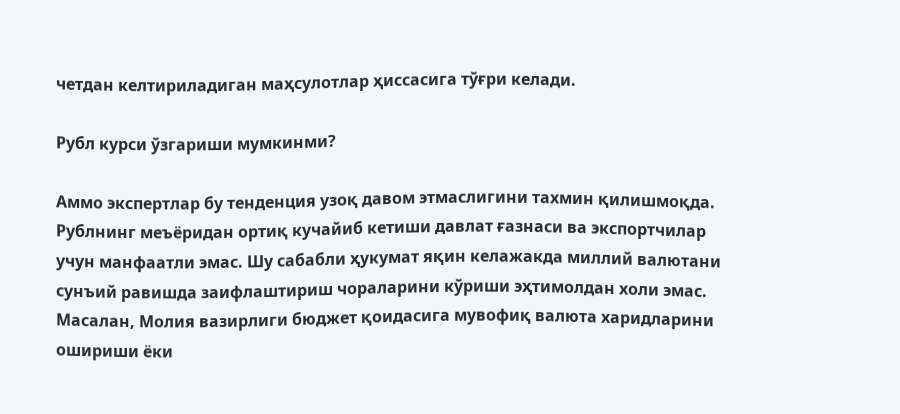четдан келтириладиган маҳсулотлар ҳиссасига тўғри келади.

Рубл курси ўзгариши мумкинми?

Аммо экспертлар бу тенденция узоқ давом этмаслигини тахмин қилишмоқда. Рублнинг меъёридан ортиқ кучайиб кетиши давлат ғазнаси ва экспортчилар учун манфаатли эмас. Шу сабабли ҳукумат яқин келажакда миллий валютани сунъий равишда заифлаштириш чораларини кўриши эҳтимолдан холи эмас. Масалан, Молия вазирлиги бюджет қоидасига мувофиқ валюта харидларини ошириши ёки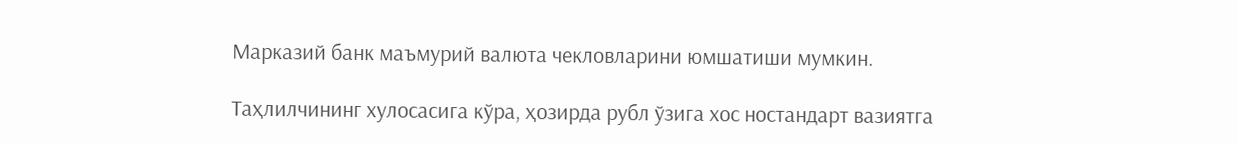Марказий банк маъмурий валюта чекловларини юмшатиши мумкин.

Таҳлилчининг хулосасига кўра, ҳозирда рубл ўзига хос ностандарт вазиятга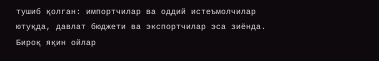тушиб қолган: импортчилар ва оддий истеъмолчилар ютуқда, давлат бюджети ва экспортчилар эса зиёнда. Бироқ яқин ойлар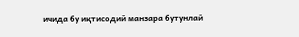ичида бу иқтисодий манзара бутунлай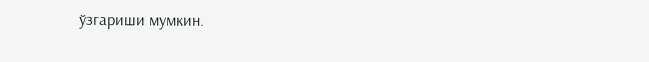ўзгариши мумкин.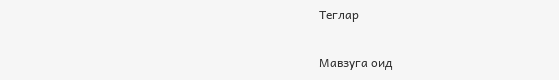Теглар

Мавзуга оид